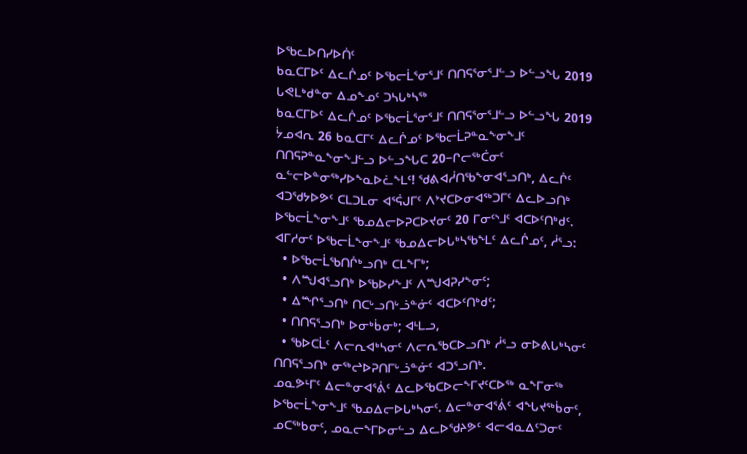ᐅᖃᓚᐅᑎᓯᐅᑏᑦ
ᑲᓇᑕᒥᐅᑦ ᐃᓚᒌᓄᑦ ᐅᖃᓕᒫᕐᓂᕐᒧᑦ ᑎᑎᕋᕐᓂᕐᒧᓪᓗ ᐅᓪᓗᖓ 2019
ᒐᕙᒪᒃᑯᓐᓂ ᐃᓄᖕᓄᑦ ᑐᓴᒐᒃᓴᖅ
ᑲᓇᑕᒥᐅᑦ ᐃᓚᒌᓄᑦ ᐅᖃᓕᒫᕐᓂᕐᒧᑦ ᑎᑎᕋᕐᓂᕐᒧᓪᓗ ᐅᓪᓗᖓ 2019
ᔮᓄᐊᕆ 26 ᑲᓇᑕᒥᑦ ᐃᓚᒌᓄᑦ ᐅᖃᓕᒫᕈᓐᓇᖕᓂᖕᒧᑦ ᑎᑎᕋᕈᓐᓇᖕᓂᖕᒧᓪᓗ ᐅᓪᓗᖓᑕ 20−ᒋᓕᖅᑖᓂᑦ ᓇᓪᓕᐅᓐᓂᖅᓯᐅᖕᓇᐅᓛᖕᒪᑦ! ᖁᕕᐊᓲᑎᖃᖕᓂᐊᕐᓗᑎᒃ, ᐃᓚᒌᑦ ᐊᑐᖁᔭᐅᕗᑦ ᑕᒪᑐᒪᓂ ᐊᕐᕌᒍᒥᑦ ᐱᔾᔪᑕᐅᓂᐊᖅᑐᒥᑦ ᐃᓚᐅᓗᑎᒃ ᐅᖃᓕᒫᖕᓂᖕᒧᑦ ᖃᓄᐃᓕᐅᕈᑕᐅᔪᓂᑦ 20 ᒥᓂᑦᔅᒧᑦ ᐊᑕᐅᑦᑎᒃᑯᑦ.
ᐊᒥᓱᓂᑦ ᐅᖃᓕᒫᖕᓂᖕᒧᑦ ᖃᓄᐃᓕᐅᒐᒃᓴᖃᖕᒪᑦ ᐃᓚᒌᓄᑦ, ᓲᕐᓗ:
  • ᐅᖃᓕᒫᖃᑎᒌᒃᓗᑎᒃ ᑕᒪᖕᒥᒃ;
  • ᐱᙳᐊᕐᓗᑎᒃ ᐅᖃᐅᓯᖕᒧᑦ ᐱᙳᐊᕈᓯᖕᓂᑦ;
  • ᐃᙱᕐᓗᑎᒃ ᑎᑕᒡᓗᑎᒡᓘᓐᓃᑦ ᐊᑕᐅᑦᑎᒃᑯᑦ;
  • ᑎᑎᕋᕐᓗᑎᒃ ᐅᓂᒃᑳᓂᒃ; ᐊᒻᒪᓗ,
  • ᖃᐅᑕᒫᑦ ᐱᓕᕆᐊᒃᓴᓂᑦ ᐱᓕᕆᖃᑕᐅᓗᑎᒃ ᓲᕐᓗ ᓂᐅᕕᒐᒃᓴᓂᑦ ᑎᑎᕋᕐᓗᑎᒃ ᓂᖅᖠᐅᕈᑎᒥᒡᓘᓐᓃᑦ ᐊᑐᕐᓗᑎᒃ.
ᓄᓇᕗᒻᒥᑦ ᐃᓕᓐᓂᐊᕐᕖᑦ ᐃᓚᐅᖃᑕᐅᓕᖕᒥᔪᑦᑕᐅᖅ ᓇᖕᒥᓂᖅ ᐅᖃᓕᒫᖕᓂᖕᒧᑦ ᖃᓄᐃᓕᐅᒐᒃᓴᓂᑦ. ᐃᓕᓐᓂᐊᕐᕖᑦ ᐊᖓᔪᖅᑳᓂᑦ, ᓄᑕᖅᑲᓂᑦ, ᓄᓇᓕᖕᒥᐅᓂᓪᓗ ᐃᓚᐅᖁᔨᕗᑦ ᐊᓕᐊᓇᐃᑦᑐᓂᑦ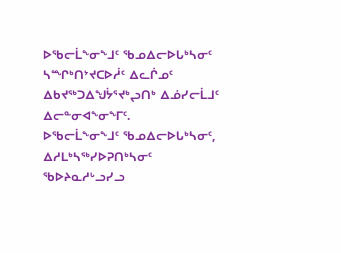ᐅᖃᓕᒫᖕᓂᖕᒧᑦ ᖃᓄᐃᓕᐅᒐᒃᓴᓂᑦ ᓴᙱᒃᑎᔾᔪᑕᐅᓲᑦ ᐃᓚᒌᓄᑦ ᐃᑲᔪᖅᑐᐃᖑᔮᕐᔪᒃᖢᑎᒃ ᐃᓅᓯᓕᒫᒧᑦ ᐃᓕᓐᓂᐊᖕᓂᖕᒥᑦ.
ᐅᖃᓕᒫᖕᓂᖕᒧᑦ ᖃᓄᐃᓕᐅᒐᒃᓴᓂᑦ, ᐃᓱᒪᒃᓴᖅᓯᐅᕈᑎᒃᓴᓂᑦ ᖃᐅᔨᓇᓱᒡᓗᓯᓗ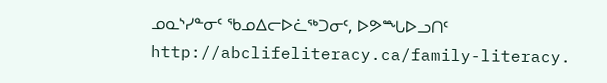ᓄᓇᔅᓯᓐᓂᑦ ᖃᓄᐃᓕᐅᓛᖅᑐᓂᑦ, ᐅᕗᙵᐅᓗᑎᑦ http://abclifeliteracy.ca/family-literacy.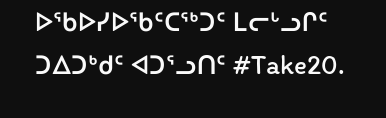ᐅᖃᐅᓯᐅᖃᑦᑕᖅᑐᑦ ᒪᓕᒡᓗᒋᑦ ᑐᐃᑐᒃᑯᑦ ᐊᑐᕐᓗᑎᑦ #Take20.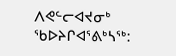ᐱᕙᓪᓕᐊᔪᓂᒃ ᖃᐅᔨᒋᐊᕐᕕᒃᓴᖅ: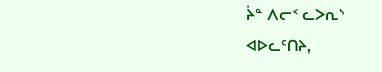ᔩᓐ ᐱᓕᑉ ᓚᐳᕆᔅ
ᐊᐅᓚᑦᑎᔨ,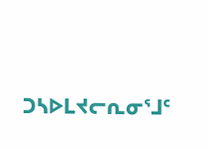ᑐᓴᐅᒪᔪᓕᕆᓂᕐᒧᑦ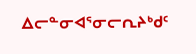ᐃᓕᓐᓂᐊᕐᓂᓕᕆᔨᒃᑯᑦ